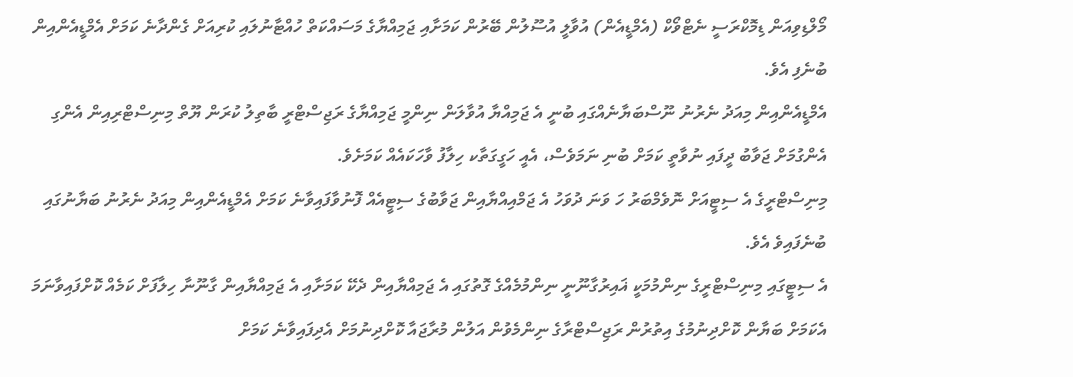މޯލްޑިވިއަން ޑިމޮކްރަސީ ނެޓްވޯކް (އެމްޑީއެން) އުވާލީ އުސޫލުން ބޭރުން ކަމަށާއި ޖަމިއްޔާގެ މަސައްކަތް ހުއްޓާނުލައި ކުރިއަށް ގެންދާނެ ކަމަށް އެމްޑީއެންއިން ބުނެފި އެވެ.
އެމްޑީއެންއިން މިއަދު ނެރުނު ނޫސްބަޔާނެއްގައި ބުނީ އެ ޖަމިއްޔާ އުވާލަން ނިންމީ ޖަމިއްޔާގެ ރަޖިސްޓްރީ ބާތިލު ކުރަން ޔޫތް މިނިސްޓްރިއިން އެންގި އެންގުމަށް ޖަވާބު ދީފައި ނުވާތީ ކަމަށް ބުނި ނަމަވެސް، އެއީ ހަގީގަތާކ ހިލާފު ވާހަކައެއް ކަމަށެވެ.
މިނިސްޓްރީގެ އެ ސިޓީއަށް ނޮވެމްބަރު ހަ ވަނަ ދުވަހު އެ ޖަމްއިއްޔާއިން ޖަވާބުގެ ސިޓީއެއް ފޮނުވާފައިވާނެ ކަމަށް އެމްޑީއެންއިން މިއަދު ނެރުނު ބަޔާނުގައި ބުނެފައިވެ އެވެ.
އެ ސިޓީގައި މިނިސްޓްރީގެ ނިންމުމަކީ ޣައިރުގާނޫނީ ނިންމުމެއްގެ ގޮތުގައި އެ ޖަމިއްޔާއިން ދެކޭ ކަމަށާއި އެ ޖަމިއްޔާއިން ގާނޫނާ ހިލާފަށް ކަމެއް ކޮށްފައިވާނަމަ އެކަމަށް ބަޔާން ކޮށްދިނުމުގެ އިތުރުން ރަޖިސްޓްރާގެ ނިންމެވުން އަލުން މުރާޖައާ ކޮށްދިނުމަށް އެދިފައިވާނެ ކަމަށް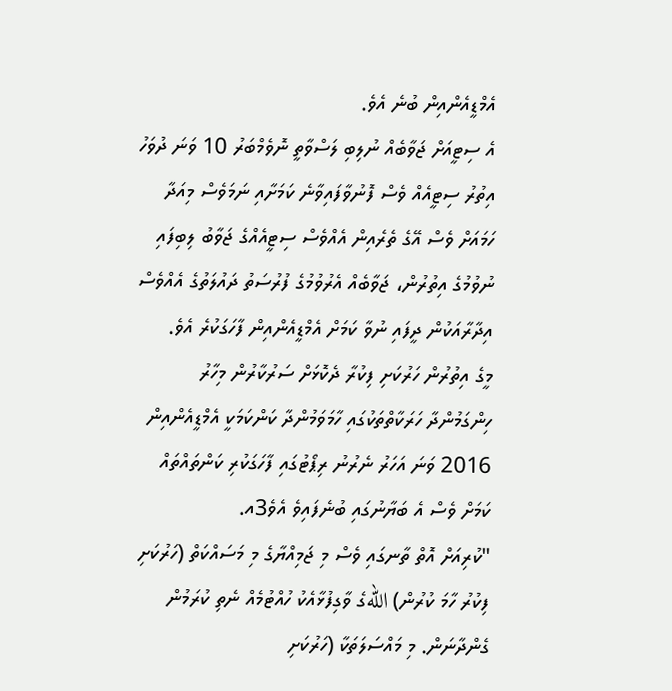އެމްޑީއެންއިން ބުނެ އެވެ.
އެ ސިޓީއަށް ޖަވާބެއް ނުލިބި ލަސްވާތީ ނޮވެމްބަރު 10 ވަނަ ދުވަހު އިތުރު ސިޓީއެއް ވެސް ފޮނުވާފައިވާނެ ކަމަށާއި ނަމަވެސް މިއަދާ ހަމައަށް ވެސް އޭގެ ތެރެއިން އެއްވެސް ސިޓީއެއްގެ ޖަވާބު ލިބިފައި ނުވުމުގެ އިތުރުން، ޖަވާބެއް އެރުވުމުގެ ފުރުސަތު ދައުލަތުގެ އެއްވެސް އިދާރާއަކުން ދީފައި ނުވާ ކަމަށް އެމްޑީއެންއިން ފާހަގަކުރެ އެވެ.
މީގެ އިތުރުން ހަރުކަށި ފިކުރާ ދެކޮޅަށް ސަރުކާރުން މިހާރު ހިންގަމުންދާ ހަރަކާތްތަކުގައި ހާމަވަމުންދާ ކަންކަމަކީ އެމްޑީއެންއިން 2016 ވަނަ އަހަރު ނެރުނު ރިޕޯޓުގައި ފާހަގަކުރި ކަންތައްތައް ކަމަށް ވެސް އެ ބަޔާނުގައި ބުނެފައިވެ އެވެ3އ.
"ކުރިއަށް އޮތް ތާނގައި ވެސް މި ޖަމިއްޔާގެ މި މަސައްކަތް (ހަރުކަށި ފިކުރު ހާމަ ކުރުން) اللهގެ ވާގިފުޅާއެކު ހުއްޓުމެއް ނެތި ކުރަމުން ގެންދާނަން. މި މައްސަލަތަކާ (ހަރުކަށި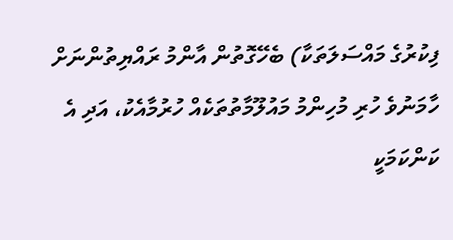ފިކުރުގެ މައްސަލަތަކާ) ބެހޭގޮތުން އާންމު ރައްޔިތުންނަށް ހާމަނުވެ ހުރި މުހިންމު މައުލޫމާތުތަކެއް ހުރުމާއެކު، އަދި އެ ކަންކަމަކީ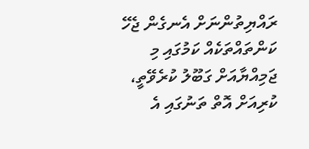ރައްޔިތުންނަށް އެނގެން ޖެހޭ ކަންތައްތަކެއް ކަމުގައި މި ޖަމިއްޔާއަށް ގަބޫލު ކުރެވޭތީ، ކުރިއަށް އޮތް ތަނުގައި އެ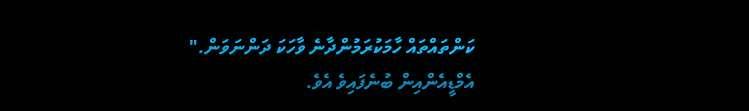ކަންތައްތައް ހާމަކުރަމުންދާނެ ވާހަކަ ދަންނަވަން." އެމްޑީއެންއިން ބުނެފައިވެ އެވެ.